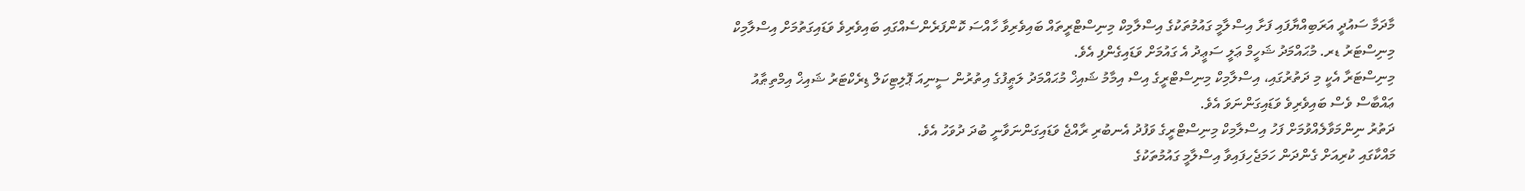މާދަމާ ސައުދީ އަރަބިއްޔާފައި ފަށާ އިސްލާމީ ގައުމުތަކުގެ އިސްލާމިކް މިނިސްޓްރީތައް ބައިވެރިވާ ހާއްސަ ކޮންފަރެންސެއްގައި ބައިވެރިވެ ވަޑައިގަތުމަށް އިސްލާމިކް މިނިސްޓަރު ޑރ. މުޙައްމަދު ޝަހީމް ޢަލީ ސަޢީދު އެ ގައުމަށް ވަޑައިގެންފި އެވެ.
މިނިސްޓަރާ އެކީ މި ދަތުރުގައި، އިސްލާމިކް މިނިސްޓްރީގެ އިސް އިމާމު ޝައިޚް މުޙައްމަދު ލަޠީފުގެ އިތުރުން ސީނިއަ ޕޮލިޓިކަލް ޑިރެކްޓަރު ޝައިޚް އިމްތިޠާއު ޢައްބާސް ވެސް ބައިވެރިވެ ވަޑައިގަންނަވަ އެވެ.
ދަތުރު ނިންމަވާލެއްވުމަށް ފަހު އިސްލާމިކް މިނިސްޓްރީގެ ވަފުދު އެނބުރި ރާއްޖެ ވަޑައިގަންނަވާނީ ބުދަ ދުވަހު އެވެ.
މައްކާގައި ކުރިއަށް ގެންދަން ހަމަޖެހިފައިވާ އިސްލާމީ ގައުމުތަކުގެ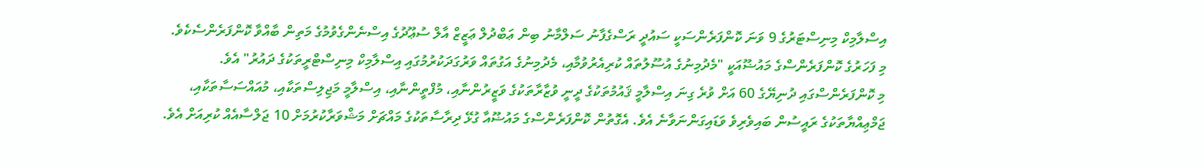އިސްލާމިކް މިނިސްޓަރުގެ 9 ވަނަ ކޮންފަރެންސަކީ ސައުދީ ރަސްގެފާނު ސަލްމާނު ބިން ޢަބްދުލް ޢަޒީޒް އާލް ސުޢޫދުގެ އިސްނެންގެވުމުގެ މަތިން ބާއްވާ ކޮންފަރެންސެކެވެ.
މި ފަހަރުގެ ކޮންފަރެންސްގެ މައުޟޫއަކީ "މެދުމިނުގެ އުސޫލުތައް ކުރިއެރުވުމާއި، މެދުމިނުގެ އަގުތައް ވަރުގަދަކުރުމުގައި އިސްލާމިކް މިނިސްޓްރީތަކުގެ ދައުރު" އެވެ.
މި ކޮންފަރެންސްގައި ދުނިޔޭގެ 60 އަށް ވުރެ ގިނަ އިސްލާމީ ޤައުމުތަކުގެ ދީނީ ވުޒާރާތަކުގެ ވަޒީރުންނާއި، މުފްތީންނާއި، އިސްލާމީ މަޖިލިސްތަކާއި، މުއައްސަސާތަކާއި، ޖަމްޢިއްޔާތަކުގެ ރައީސުން ބައިވެރިވެ ވަޑައިގަންނަވާނެ އެވެ. އެގޮތުން ކޮންފަރެންސްގެ މައުޟޫއާ ގުޅޭ ދިރާސާތަކުގެ މައްޗަށް މަޝްވަރާކުރުމަށް 10 ޖަލްސާއެއް ކުރިއަށް އެވެ.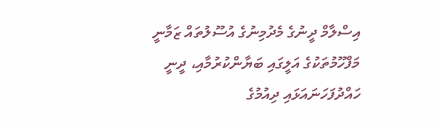އިސްލާމް ދީނުގެ މެދުމިނުގެ އުސޫލުތައް ޒަމާނީ މަފްހޫމުތަކުގެ އަލީގައި ބަޔާންކުރުމާއި، ދީނީ ހައްދުފަހަނައަޅައި ދިއުމުގެ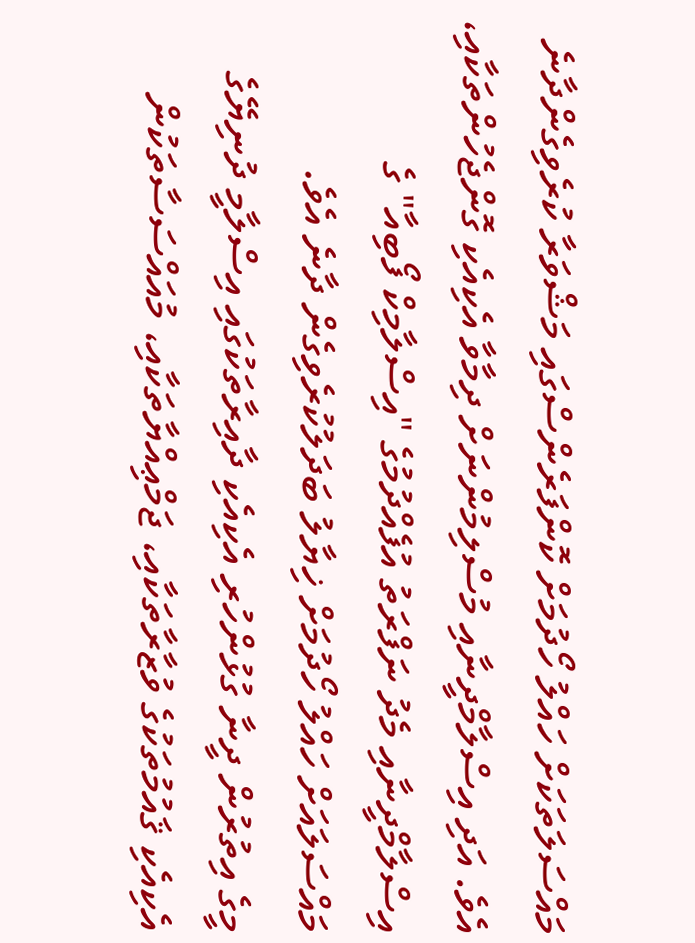މައްސަލަތަކަށް ހައްލު ހޯދުމަށް ކޮންފަރެންސްގައި މަޝްވަރާ ކުރެވިގެންދާނެ އެވެ. އަދި އިސްލާމްދީނާއި މުސްލިމުންނަށް ދިމާވާ އެކިއެކި ގޮންޖެހުންތަކާއި، އިސްލާމްދީނާއި މެދު ނަފްރަތު އުފެއްދުމުގެ "އިސްލާމިކް ފޯބިއާ" ގެ މައްސަލައަށް ހައްލު ހޯދުމަށް ޚިޔާލު ބަދަލުކުރެވިގެން ދާނެ އެވެ.
މީގެ އިތުރުން ދީނާ ގުޅުންހުރި އެކިއެކި ދާއިރާތަކުގައި އިސްލާމީ ދުނިޔޭގެ އެކިއެކި ޤައުމުތަކުގެ ވުޒާރާތަކާއި، ޖަމްޢިއްޔާތަކާއި، މުއައްސަސާތަކުން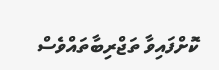ކޮށްފައިވާ ތަޖްރިބާތައްވެސް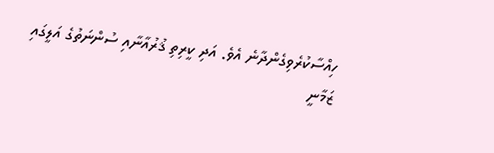ހިއްސާކުރެވިގެންދާނެ އެވެ. އަދި ކީރިތި ޤުރުއާނާއި ސުންނަތުގެ އަލީގައި ޒަމާނީ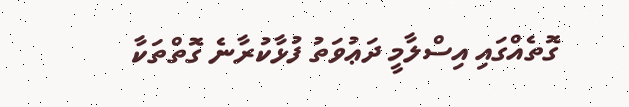ގޮތެއްގައި އިސްލާމީ ދަޢުވަތު ފުޅާކުރާނެ ގޮތްތަކާ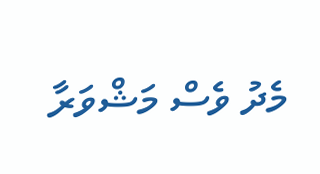މެދު ވެސް މަޝްވަރާ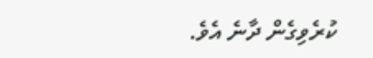ކުރެވިގެން ދާނެ އެވެ.